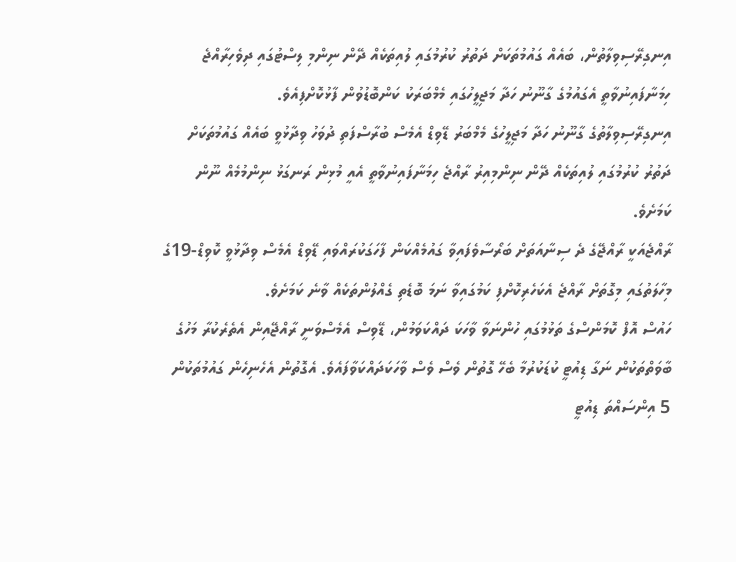އިނގިރޭސިވިލާތުން، ބައެއް ގައުމުތަކަށް ދަތުރު ކުރުމުގައި ލުއިތަކެއް ދޭން ނިންމި ލިސްޓުގައި ދިވެހިރާއްޖެ ހިމަނާފައިނުވާތީ އެގައުމުގެ ގާނޫނު ހަދާ މަޖިލީހުގައި މެމްބަރަކު ކަންބޮޑުވުން ފާޅުކޮށްފިއެވެ.
އިނގިރޭސިވިލާތުގެ ގާނޫނު ހަދާ މަޖިލީހުގެ މެމްބަރު ޑޭވިޑް އެމެސް ބުރާސްފަތި ދުވަހު ވިދާޅުވީ ބައެއް ގައުމުތަކަށް ދަތުރު ކުރުމުގައި ލުއިތަކެއް ދޭން ނިންމިއިރު ރާއްޖެ ހިމަނާފައިނުވާތީ އެއީ މުޅިން ރަނގަޅު ނިންމުމެއް ނޫން ކަމަށެވެ.
ރާއްޖެއަކީ ރާއްޖޭގެ ދެ ސިނާއަތަށް ބަރޯސާވެފައިވާ ގައުމެއްކަން ފާހަގަކުރައްވައި ޑޭވިޑް އެމެސް ވިދާޅުވީ ކޮވިޑް-19ގެ މިހާލަތުގައި މިގޮތަށް ރާއްޖެ އެކަހެރިކޮށްފި ކަމުގައިވާ ނަމަ ބޮޑެތި ގެއްލުންތަކެއް ވާނެ ކަމަށެވެ.
ހައުސް އޮފް ކޮމަންސްގެ ތަޅުމުގައި ހުންނަވާ ވާހަކަ ދައްކަވަމުން، ޑޭވިސް އެމެސްވަނީ ރާއްޖޭއިން އެތެރެކުރާ މަހުގެ ބާވަތްތަކުން ނަގާ ޑިއުޓީ ކުޑަކުރުމާ ބެހޭ ގޮތުން ވެސް ވެސް ވާހަކަދައްކަވާފައެވެ. އެގޮތުން އެހެނިހެން ގައުމުތަކުން 5 އިންސައްތަ ޑިއުޓީ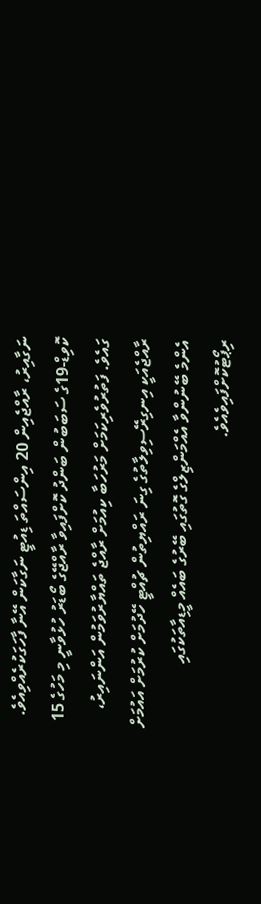ނަގާއިރު، ރާއްޖެއިން 20 އިންސައްތަ ޑިއުޓީ ނަގާކަން އޭނާ ފާހަގަކުރެއްވިއެވެ.
ކޮވިޑް-19ގެ ސަބަބުން ބަންދު ކޮށްފައިވާ ރާއްޖޭގެ ބޯޑަރު ހުޅުވާނީ މި މަހުގެ 15 ގައެވެ. ފަތުރުވެރިކަމަށް މަރުހަބާ ކިއުމަށް ރާއްޖެ ތައްޔާރުވަމުން އަންނައިރު، ރާއްޖެއަކީ އިނގިރޭސިވިލާތުގެ ގިނަ ރައްޔިތުން ޗުއްޓީ ހޭދުމަށް ކުރުމަށް އައުމަށް އެންމެ ބޭނުންވާ އެއްމަންޒިލްގެ ގޮތުގައި ބޭރުގެ ބައެއް މީޑިއާތަކުގައި ރިޕޯޓުކޮށްފައިވެއެވެ.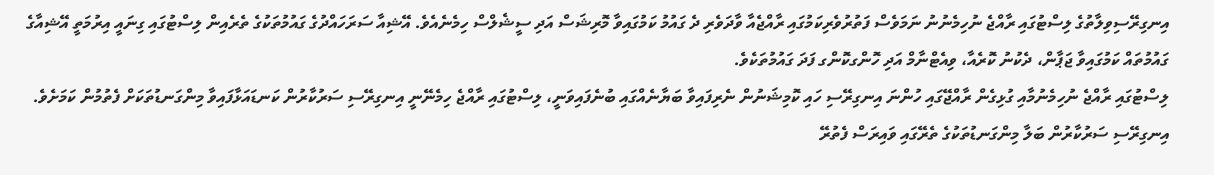އިނގިރޭސިވިލާތުގެ ލިސްޓުގައި ރާއްޖެ ނުހިމެނުނު ނަމަވެސް ފަތުރުވެރިކަމުގައި ރާއްޖެއާ ވާދަވެރި ދެ ގައުމު ކަމުގައިވާ މޮރިޝަސް އަދި ސީޝެލްސް ހިމެނެއެވެ. އޭޝިއާ ސަރަހައްދުގެ ގައުމުތަކުގެ ތެރެއިން ލިސްޓުގައި ގިނައީ އިރުމަތީ އޭޝިއާގެ ގައުމުތައް ކަމުގައިވާ ޖަޕާން، ދެކުނު ކޮރެއާ، ވިއެޓްނާމް އަދި ހޮންގކޮންގ ފަދަ ގައުމުތަކެވެ.
ލިސްޓުގައި ރާއްޖެ ނުހިމެނުމާއި ގުޅިގެން ރާއްޖޭގައި ހުންނަ އިނގިރޭސި ހައި ކޮމިޝަނުން ނެރިފައިވާ ބަޔާނެއްގައި ބުނެފައިވަނީ، ލިސްޓުގައި ރާއްޖެ ހިމެނޭނީ އިނގިރޭސި ސަރުކާރުން ކަނޑައަޅާފައިވާ މިންގަނޑުތަކަށް ފެތުމުން ކަމަށެވެ. އިނގިރޭސި ސަރުކާރުން ބަލާ މިންގަނޑުތަކުގެ ތެރޭގައި ވައިރަސް ފެތުރޭ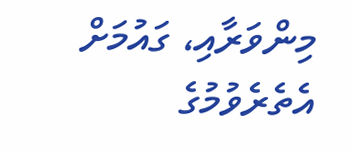މިންވަރާއި، ގައުމަށް އެތެރެވުމުގެ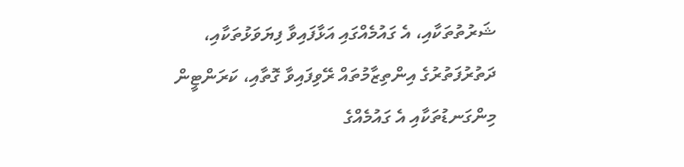ޝަރުތުތަކާއި، އެ ގައުމެއްގައި އަޅާފައިވާ ފިޔަވަޅުތަކާއި، ދަތުރުފަތުރުގެ އިންތިޒާމުތައް ރޭވިފައިވާ ގޮތާއި، ކަރަންޓީން މިންގަނޑުތަކާއި އެ ގައުމެއްގެ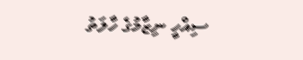ސިއްހީ ނިޒާމުގެ ހާލަތު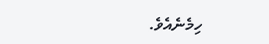ހިމެނެއެވެ.